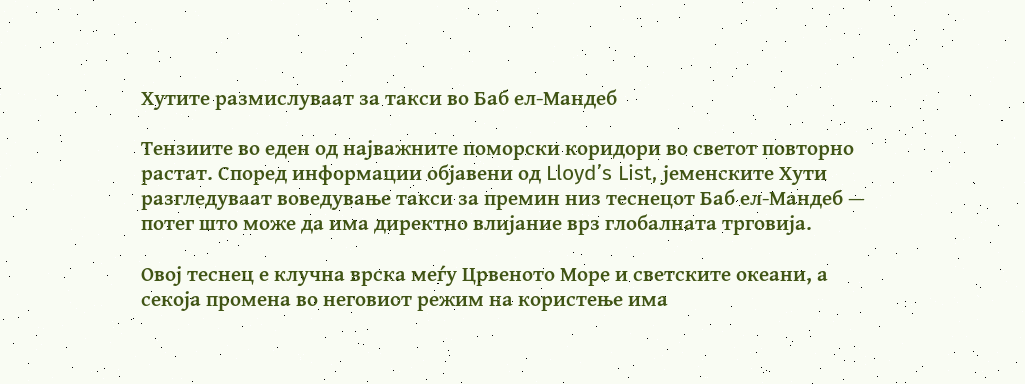Хутите размислуваат за такси во Баб ел-Мандеб

Тензиите во еден од најважните поморски коридори во светот повторно растат. Според информации објавени од Lloyd’s List, јеменските Хути разгледуваат воведување такси за премин низ теснецот Баб ел-Мандеб — потег што може да има директно влијание врз глобалната трговија.

Овој теснец е клучна врска меѓу Црвеното Море и светските океани, а секоја промена во неговиот режим на користење има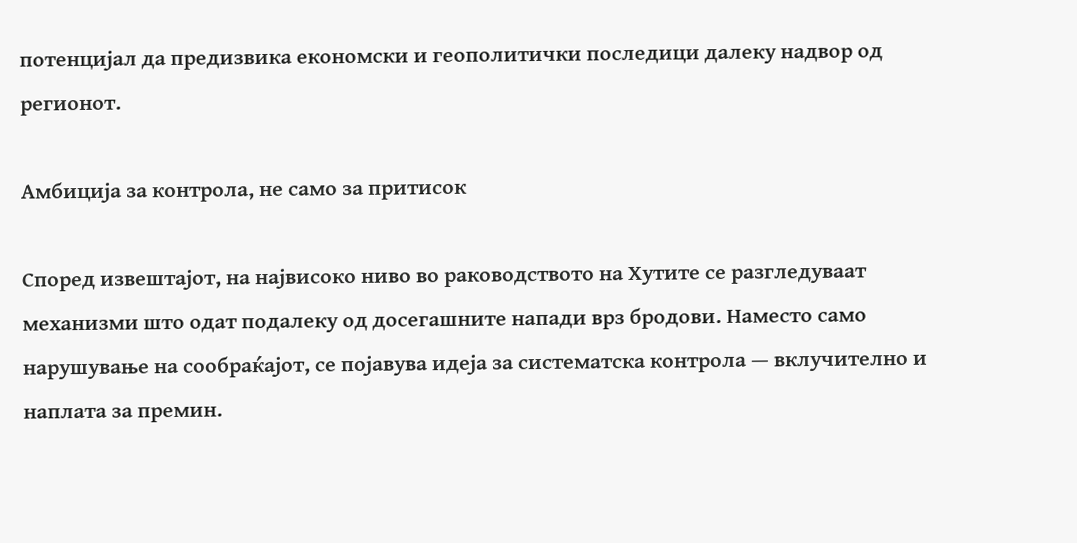потенцијал да предизвика економски и геополитички последици далеку надвор од регионот.

Амбиција за контрола, не само за притисок

Според извештајот, на највисоко ниво во раководството на Хутите се разгледуваат механизми што одат подалеку од досегашните напади врз бродови. Наместо само нарушување на сообраќајот, се појавува идеја за систематска контрола — вклучително и наплата за премин.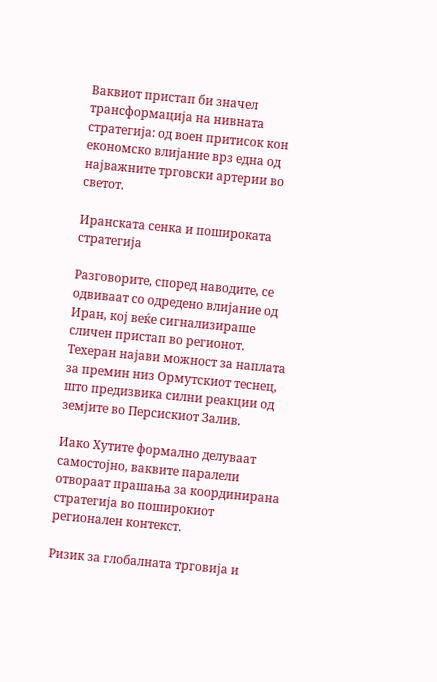Ваквиот пристап би значел трансформација на нивната стратегија: од воен притисок кон економско влијание врз една од најважните трговски артерии во светот.

Иранската сенка и пошироката стратегија

Разговорите, според наводите, се одвиваат со одредено влијание од Иран, кој веќе сигнализираше сличен пристап во регионот. Техеран најави можност за наплата за премин низ Ормутскиот теснец, што предизвика силни реакции од земјите во Персискиот Залив.

Иако Хутите формално делуваат самостојно, ваквите паралели отвораат прашања за координирана стратегија во поширокиот регионален контекст.

Ризик за глобалната трговија и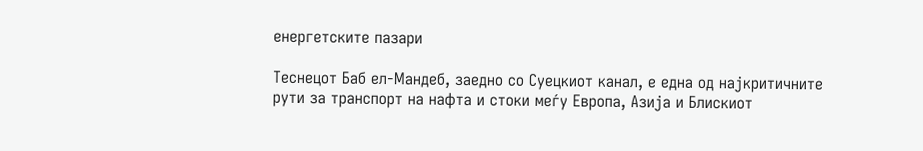енергетските пазари

Теснецот Баб ел-Мандеб, заедно со Суецкиот канал, е една од најкритичните рути за транспорт на нафта и стоки меѓу Европа, Азија и Блискиот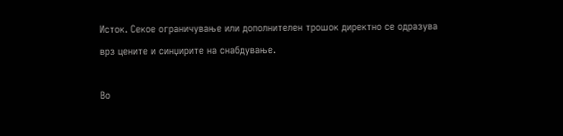Исток. Секое ограничување или дополнителен трошок директно се одразува врз цените и синџирите на снабдување.

Во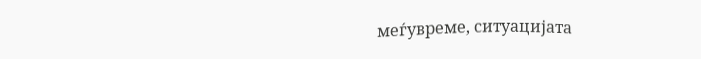меѓувреме, ситуацијата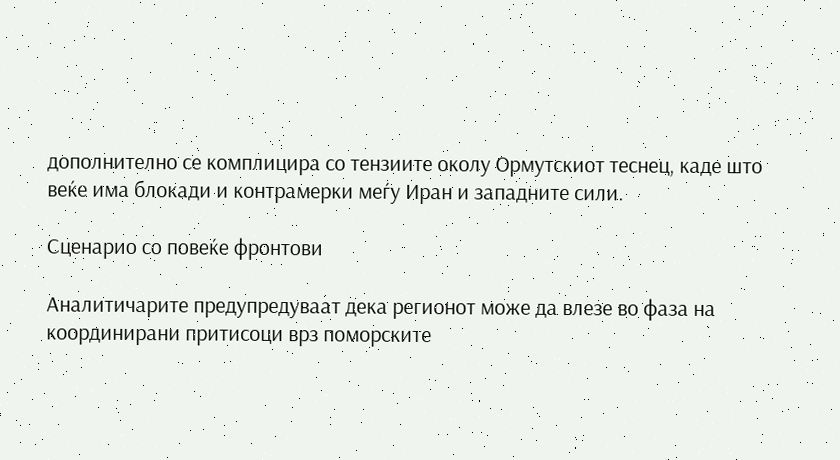дополнително се комплицира со тензиите околу Ормутскиот теснец, каде што веќе има блокади и контрамерки меѓу Иран и западните сили.

Сценарио со повеќе фронтови

Аналитичарите предупредуваат дека регионот може да влезе во фаза на координирани притисоци врз поморските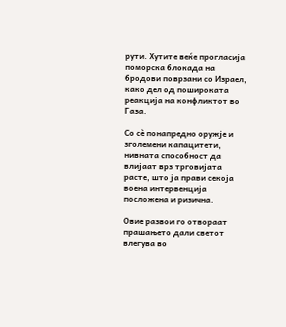рути. Хутите веќе прогласија поморска блокада на бродови поврзани со Израел, како дел од пошироката реакција на конфликтот во Газа.

Со сè понапредно оружје и зголемени капацитети, нивната способност да влијаат врз трговијата расте, што ја прави секоја воена интервенција посложена и ризична.

Овие развои го отвораат прашањето дали светот влегува во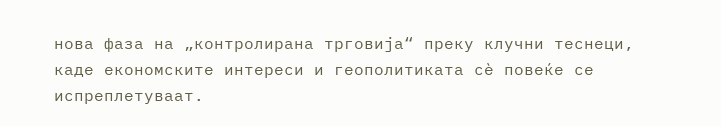нова фаза на „контролирана трговија“ преку клучни теснеци, каде економските интереси и геополитиката сè повеќе се испреплетуваат.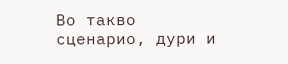Во такво сценарио, дури и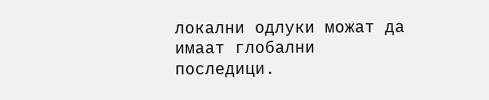локални одлуки можат да имаат глобални последици.